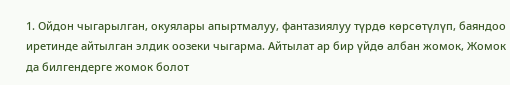1. Ойдон чыгарылган, окуялары апыртмалуу, фантазиялуу түрдө көрсөтүлүп, баяндоо иретинде айтылган элдик оозеки чыгарма. Айтылат ар бир үйдө албан жомок, Жомок да билгендерге жомок болот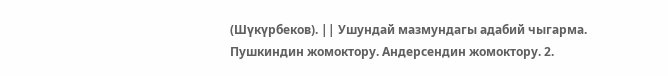(Шүкүрбеков). || Ушундай мазмундагы адабий чыгарма. Пушкиндин жомоктору. Андерсендин жомоктору. 2.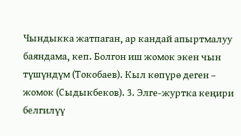Чындыкка жатпаган, ар кандай апыртмалуу баяндама, кеп. Болгон иш жомок экен чын түшүндүм (Токобаев). Кыл көпүрө деген – жомок (Сыдыкбеков). 3. Элге-журтка кеңири белгилүү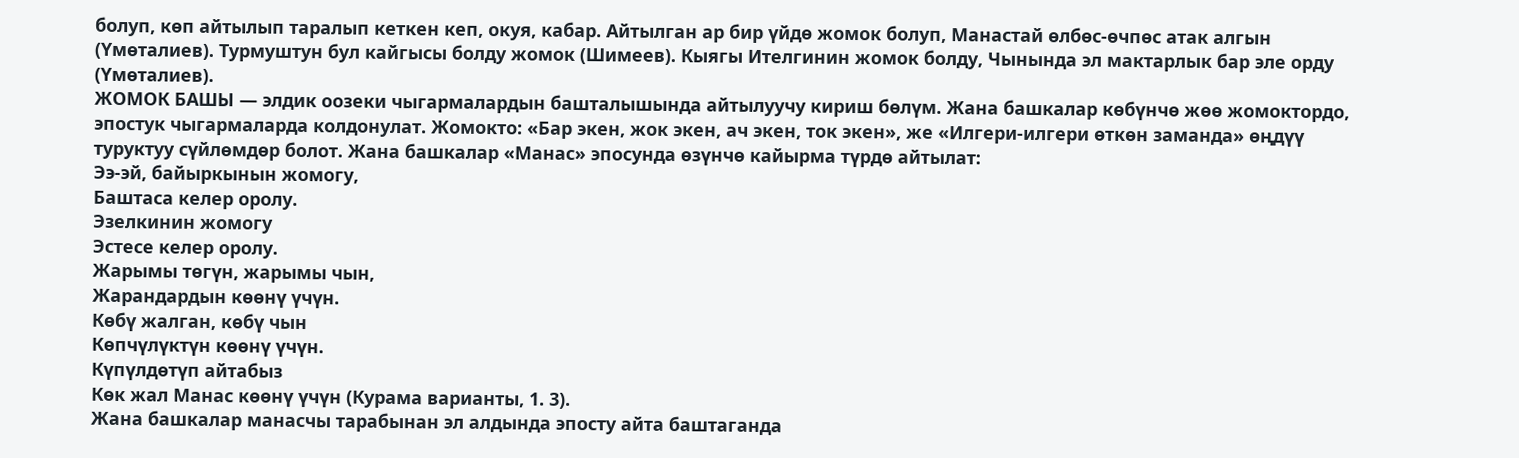болуп, көп айтылып таралып кеткен кеп, окуя, кабар. Айтылган ар бир үйдө жомок болуп, Манастай өлбөс-өчпөс атак алгын (Үмөталиев). Турмуштун бул кайгысы болду жомок (Шимеев). Кыягы Ителгинин жомок болду, Чынында эл мактарлык бар эле орду (Үмөталиев).
ЖОМОК БАШЫ — элдик оозеки чыгармалардын башталышында айтылуучу кириш бөлүм. Жана башкалар көбүнчө жөө жомоктордо, эпостук чыгармаларда колдонулат. Жомокто: «Бар экен, жок экен, ач экен, ток экен», же «Илгери-илгери өткөн заманда» өңдүү туруктуу сүйлөмдөр болот. Жана башкалар «Манас» эпосунда өзүнчө кайырма түрдө айтылат:
Ээ-эй, байыркынын жомогу,
Баштаса келер оролу.
Эзелкинин жомогу
Эстесе келер оролу.
Жарымы төгүн, жарымы чын,
Жарандардын көөнү үчүн.
Көбү жалган, көбү чын
Көпчүлүктүн көөнү үчүн.
Күпүлдөтүп айтабыз
Көк жал Манас көөнү үчүн (Курама варианты, 1. 3).
Жана башкалар манасчы тарабынан эл алдында эпосту айта баштаганда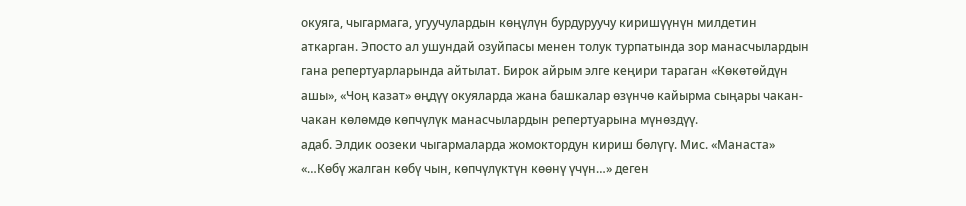окуяга, чыгармага, угуучулардын көңүлүн бурдуруучу киришүүнүн милдетин аткарган. Эпосто ал ушундай озуйпасы менен толук турпатында зор манасчылардын гана репертуарларында айтылат. Бирок айрым элге кеңири тараган «Көкөтөйдүн ашы», «Чоң казат» өңдүү окуяларда жана башкалар өзүнчө кайырма сыңары чакан-чакан көлөмдө көпчүлүк манасчылардын репертуарына мүнөздүү.
адаб. Элдик оозеки чыгармаларда жомоктордун кириш бөлүгү. Мис. «Манаста» «…Көбү жалган көбү чын, көпчүлүктүн көөнү үчүн…» деген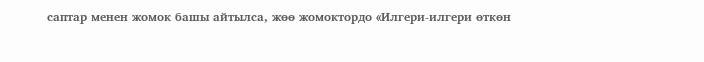саптар менен жомок башы айтылса, жөө жомоктордо «Илгери-илгери өткөн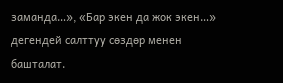заманда…», «Бар экен да жок экен…» дегендей салттуу сөздөр менен башталат.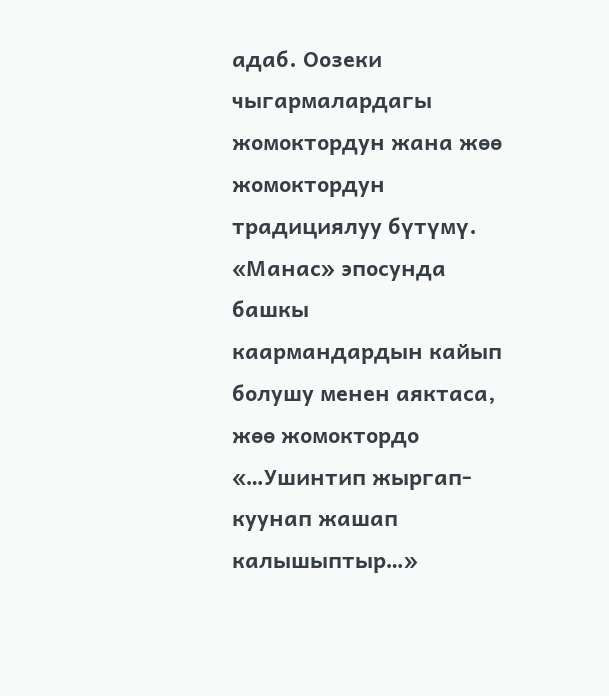адаб. Оозеки чыгармалардагы жомоктордун жана жөө жомоктордун традициялуу бүтүмү. «Манас» эпосунда башкы каармандардын кайып болушу менен аяктаса, жөө жомоктордо «…Ушинтип жыргап-куунап жашап калышыптыр…»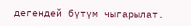дегендей бүтүм чыгарылат.